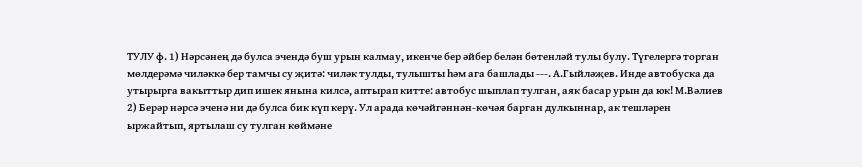ТУЛУ ф. 1) Нәрсәнең дә булса эчендә буш урын калмау, икенче бер әйбер белән бөтенләй тулы булу. Түгелергә торган мөлдерәмә чиләккә бер тамчы су җитә: чиләк тулды, тулышты һәм ага башлады ---. А.Гыйләҗев. Инде автобуска да утырырга вакыттыр дип ишек янына килсә, аптырап китте: автобус шыплап тулган, аяк басар урын да юк! М.Вәлиев 2) Берәр нәрсә эченә ни дә булса бик күп керү. Ул арада көчәйгәннән-көчәя барган дулкыннар, ак тешләрен ыржайтып, яртылаш су тулган көймәне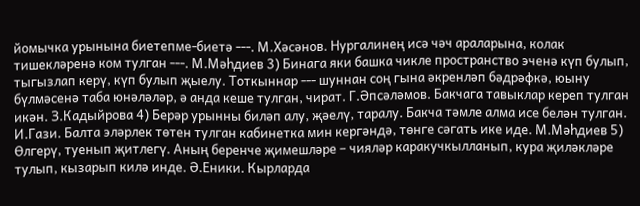йомычка урынына биетепме-биетә ---. М.Хәсәнов. Нургалинең исә чәч араларына, колак тишекләренә ком тулган ---. М.Мәһдиев 3) Бинага яки башка чикле пространство эченә күп булып, тыгызлап керү, күп булып җыелу. Тоткыннар --- шуннан соң гына әкренләп бәдрәфкә, юыну бүлмәсенә таба юнәләләр, ә анда кеше тулган, чират. Г.Әпсәләмов. Бакчага тавыклар кереп тулган икән. З.Кадыйрова 4) Берәр урынны биләп алу, җәелү, таралу. Бакча тәмле алма исе белән тулган. И.Гази. Балта эләрлек төтен тулган кабинетка мин кергәндә, төнге сәгать ике иде. М.Мәһдиев 5) Өлгерү, туенып җитлегү. Аның беренче җимешләре – чияләр каракучкылланып, кура җиләкләре тулып, кызарып килә инде. Ә.Еники. Кырларда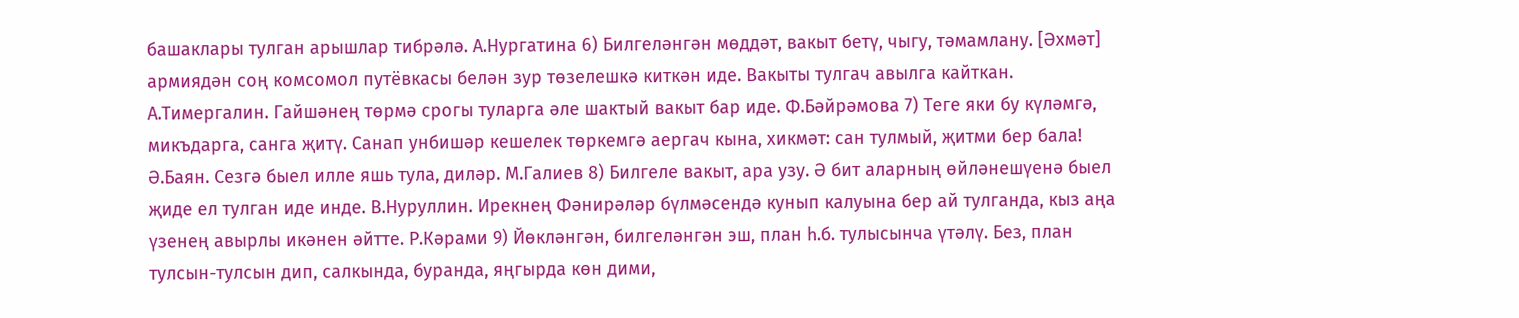башаклары тулган арышлар тибрәлә. А.Нургатина 6) Билгеләнгән мөддәт, вакыт бетү, чыгу, тәмамлану. [Әхмәт] армиядән соң комсомол путёвкасы белән зур төзелешкә киткән иде. Вакыты тулгач авылга кайткан. А.Тимергалин. Гайшәнең төрмә срогы туларга әле шактый вакыт бар иде. Ф.Бәйрәмова 7) Теге яки бу күләмгә, микъдарга, санга җитү. Санап унбишәр кешелек төркемгә аергач кына, хикмәт: сан тулмый, җитми бер бала! Ә.Баян. Сезгә быел илле яшь тула, диләр. М.Галиев 8) Билгеле вакыт, ара узу. Ә бит аларның өйләнешүенә быел җиде ел тулган иде инде. В.Нуруллин. Ирекнең Фәнирәләр бүлмәсендә кунып калуына бер ай тулганда, кыз аңа үзенең авырлы икәнен әйтте. Р.Кәрами 9) Йөкләнгән, билгеләнгән эш, план һ.б. тулысынча үтәлү. Без, план тулсын-тулсын дип, салкында, буранда, яңгырда көн дими,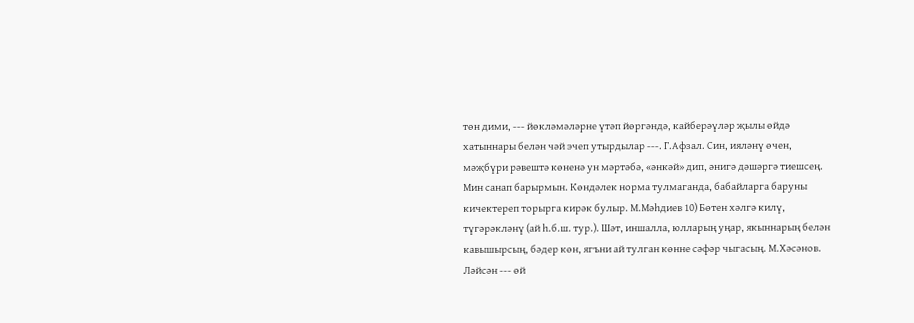төн дими, --- йөкләмәләрне үтәп йөргәндә, кайберәүләр җылы өйдә хатыннары белән чәй эчеп утырдылар ---. Г.Афзал. Син, ияләнү өчен, мәҗбүри рәвештә көненә ун мәртәбә, «әнкәй» дип, әнигә дәшәргә тиешсең. Мин санап барырмын. Көндәлек норма тулмаганда, бабайларга баруны кичектереп торырга кирәк булыр. М.Мәһдиев 10) Бөтен хәлгә килү, түгәрәкләнү (ай һ.б.ш. тур.). Шәт, иншалла, юлларың уңар, якыннарың белән кавышырсың, бәдер көн, ягъни ай тулган көнне сәфәр чыгасың. М.Хәсәнов. Ләйсән --- өй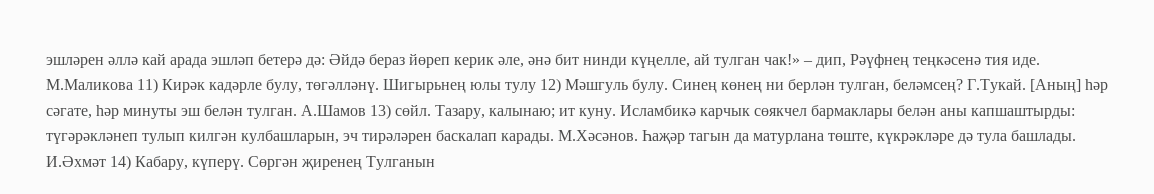эшләрен әллә кай арада эшләп бетерә дә: Әйдә бераз йөреп керик әле, әнә бит нинди күңелле, ай тулган чак!» – дип, Рәүфнең теңкәсенә тия иде. М.Маликова 11) Кирәк кадәрле булу, төгәлләнү. Шигырьнең юлы тулу 12) Мәшгуль булу. Синең көнең ни берлән тулган, беләмсең? Г.Тукай. [Аның] һәр сәгате, һәр минуты эш белән тулган. А.Шамов 13) сөйл. Тазару, калынаю; ит куну. Исламбикә карчык сөякчел бармаклары белән аны капшаштырды: түгәрәкләнеп тулып килгән кулбашларын, эч тирәләрен баскалап карады. М.Хәсәнов. Һаҗәр тагын да матурлана төште, күкрәкләре дә тула башлады. И.Әхмәт 14) Кабару, күперү. Сөргән җиренең Тулганын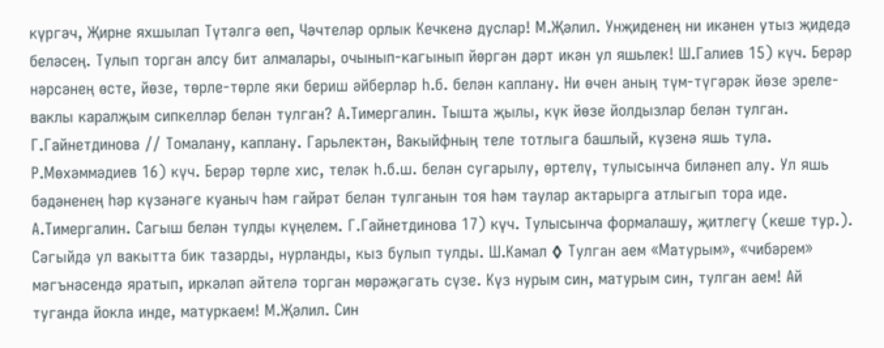күргәч, Җирне яхшылап Түтәлгә өеп, Чәчтеләр орлык Кечкенә дуслар! М.Җәлил. Унҗиденең ни икәнен утыз җидедә беләсең. Тулып торган алсу бит алмалары, очынып-кагынып йөргән дәрт икән ул яшьлек! Ш.Галиев 15) күч. Берәр нәрсәнең өсте, йөзе, төрле-төрле яки бериш әйберләр һ.б. белән каплану. Ни өчен аның түм-түгәрәк йөзе эреле-ваклы каралҗым сипкелләр белән тулган? А.Тимергалин. Тышта җылы, күк йөзе йолдызлар белән тулган. Г.Гайнетдинова // Томалану, каплану. Гарьлектән, Вакыйфның теле тотлыга башлый, күзенә яшь тула. Р.Мөхәммәдиев 16) күч. Берәр төрле хис, теләк һ.б.ш. белән сугарылу, өртелү, тулысынча биләнеп алу. Ул яшь бәдәненең һәр күзәнәге куаныч һәм гайрәт белән тулганын тоя һәм таулар актарырга атлыгып тора иде. А.Тимергалин. Сагыш белән тулды күңелем. Г.Гайнетдинова 17) күч. Тулысынча формалашу, җитлегү (кеше тур.). Сәгыйдә ул вакытта бик тазарды, нурланды, кыз булып тулды. Ш.Камал ◊ Тулган аем «Матурым», «чибәрем» мәгънәсендә яратып, иркәләп әйтелә торган мөрәҗәгать сүзе. Күз нурым син, матурым син, тулган аем! Ай туганда йокла инде, матуркаем! М.Җәлил. Син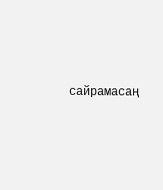сайрамасаң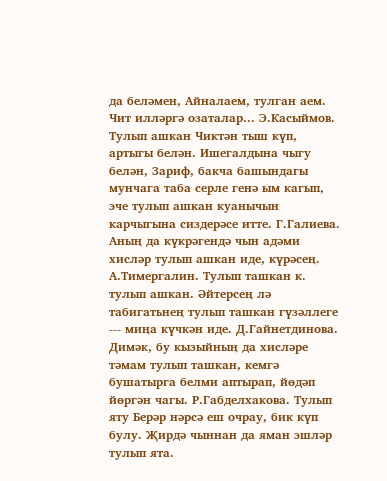да беләмен, Айналаем, тулган аем. Чит илләргә озаталар... Э.Касыймов. Тулып ашкан Чиктән тыш күп, артыгы белән. Ишегалдына чыгу белән, Зариф, бакча башындагы мунчага таба серле генә ым кагып, эче тулып ашкан куанычын карчыгына сиздерәсе итте. Г.Галиева. Аның да күкрәгендә чын адәми хисләр тулып ашкан иде, күрәсең. А.Тимергалин. Тулып ташкан к. тулып ашкан. Әйтерсең лә табигатьнең тулып ташкан гүзәллеге --- миңа күчкән иде. Д.Гайнетдинова. Димәк, бу кызыйның да хисләре тәмам тулып ташкан, кемгә бушатырга белми аптырап, йөдәп йөргән чагы. Р.Габделхакова. Тулып яту Берәр нәрсә еш очрау, бик күп булу. Җирдә чыннан да яман эшләр тулып ята.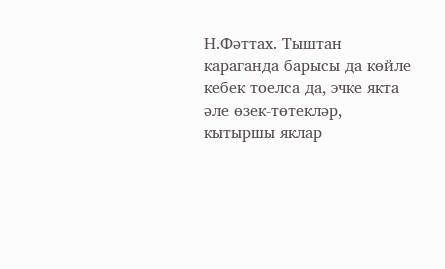Н.Фәттах. Тыштан караганда барысы да көйле кебек тоелса да, эчке якта әле өзек-төтекләр, кытыршы яклар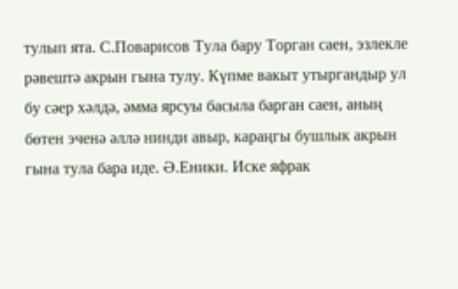тулып ята. С.Поварисов Тула бару Торган саен, эзлекле рәвештә акрын гына тулу. Күпме вакыт утыргандыр ул бу сәер хәлдә, әмма ярсуы басыла барган саен, аның бөтен эченә әллә нинди авыр, караңгы бушлык акрын гына тула бара иде. Ә.Еники. Иске яфрак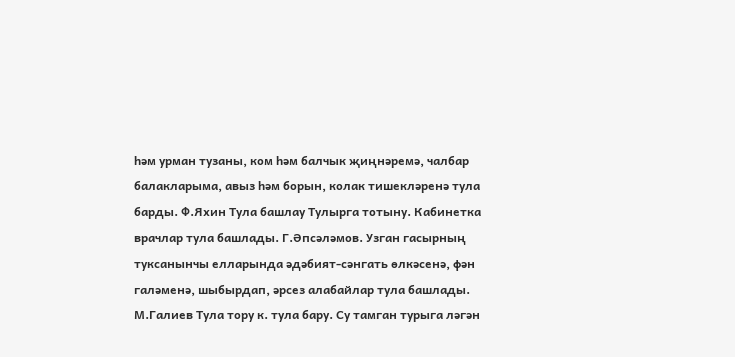һәм урман тузаны, ком һәм балчык җиңнәремә, чалбар балакларыма, авыз һәм борын, колак тишекләренә тула барды. Ф.Яхин Тула башлау Тулырга тотыну. Кабинетка врачлар тула башлады. Г.Әпсәләмов. Узган гасырның туксанынчы елларында әдәбият-сәнгать өлкәсенә, фән галәменә, шыбырдап, әрсез алабайлар тула башлады. М.Галиев Тула тору к. тула бару. Су тамган турыга ләгән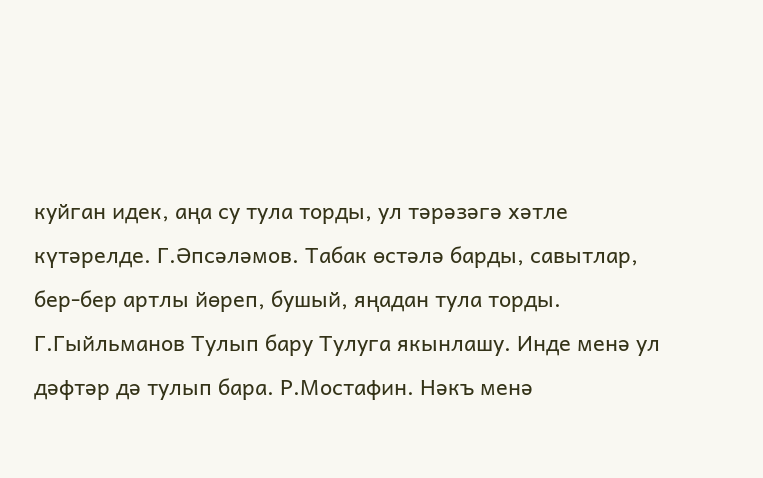куйган идек, аңа су тула торды, ул тәрәзәгә хәтле күтәрелде. Г.Әпсәләмов. Табак өстәлә барды, савытлар, бер-бер артлы йөреп, бушый, яңадан тула торды. Г.Гыйльманов Тулып бару Тулуга якынлашу. Инде менә ул дәфтәр дә тулып бара. Р.Мостафин. Нәкъ менә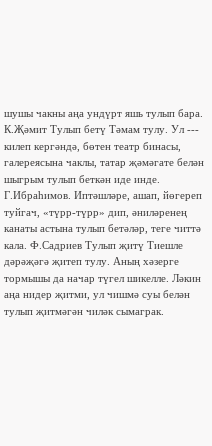шушы чакны аңа ундүрт яшь тулып бара. К.Җәмит Тулып бетү Тәмам тулу. Ул --- килеп кергәндә, бөтен театр бинасы, галереясына чаклы, татар җәмәгате белән шыгрым тулып беткән иде инде. Г.Ибраһимов. Иптәшләре, ашап, йөгереп туйгач, «түрр-түрр» дип, әниләренең канаты астына тулып бетәләр, теге читтә кала. Ф.Садриев Тулып җитү Тиешле дәрәҗәгә җитеп тулу. Аның хәзерге тормышы да начар түгел шикелле. Ләкин аңа нидер җитми, ул чишмә суы белән тулып җитмәгән чиләк сымаграк.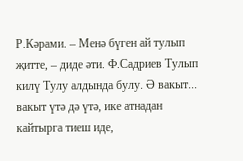Р.Кәрами. – Менә бүген ай тулып җитте, – диде әти. Ф.Садриев Тулып килү Тулу алдында булу. Ә вакыт... вакыт үтә дә үтә, ике атнадан кайтырга тиеш иде,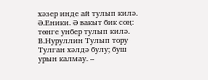хәзер инде ай тулып килә. Ә.Еники. Ә вакыт бик соң: төнге унбер тулып килә. В.Нуруллин Тулып тору Тулган хәлдә булу; буш урын калмау. –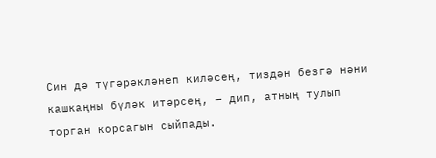Син дә түгәрәкләнеп киләсең, тиздән безгә нәни кашкаңны бүләк итәрсең, – дип, атның тулып торган корсагын сыйпады.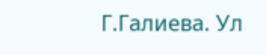Г.Галиева. Ул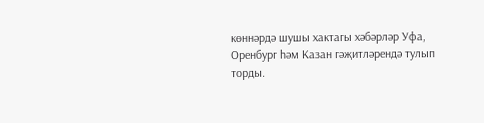көннәрдә шушы хактагы хәбәрләр Уфа, Оренбург һәм Казан гәҗитләрендә тулып торды.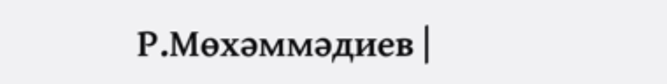Р.Мөхәммәдиев |